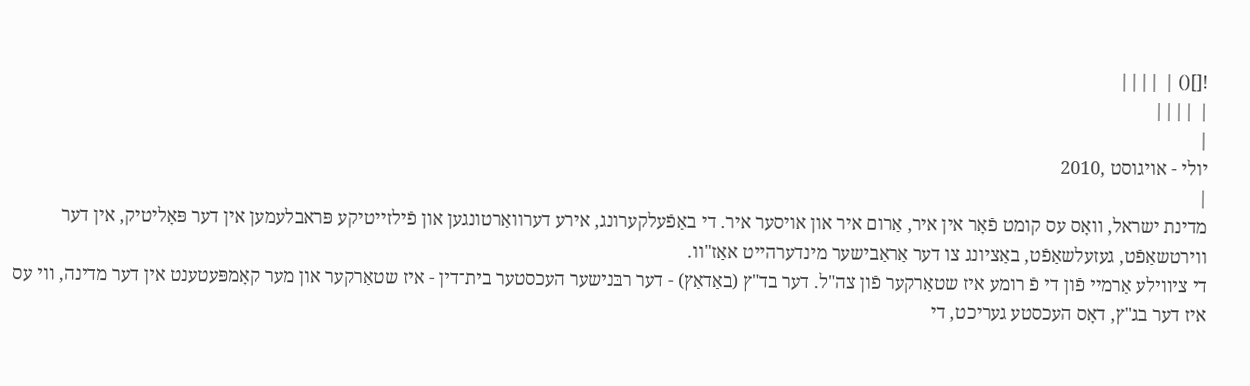![]() | ||||
| ||||
|
יולי - אױגוסט ,2010
|
מדינת ישראל, װאָס עס קומט פֿאָר אין איר, אַרום איר און אויסער איר. די באַפֿעלקערונג, אירע דערוואַרטונגען און פֿילזייטיקע פּראבלעמען אין דער פּאָליטיק, אין דער ווירטשאַפֿט, געזעלשאַפֿט, באַציונג צו דער אַראַבישער מינדערהייט אאַז"וו.
די ציװילע אַרמײ פֿון די פֿ רומע איז שטאַרקער פֿון צה"ל. דער בד"ץ (באַדאַץ) - דער רבּנישער העכסטער בית־דין - איז שטאַרקער און מער קאָמפּעטענט אין דער מדינה, װי עס איז דער בג"ץ, דאָס העכסטע געריכט, די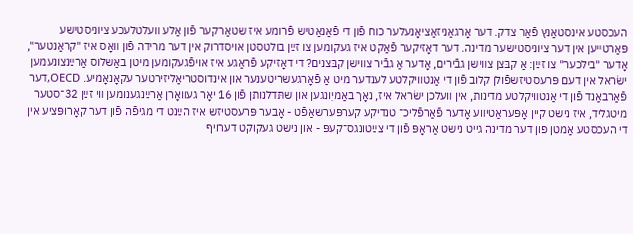העכסטע אינסטאַנץ פֿאַר צדק. דער אָרגאַניזאַציאָנעלער כוח פֿון די פֿאַנאַטיש פֿרומע איז שטאַרקער פֿון אַלע װעלטלעכע ציוניסטישע פּאַרטײען אין דער ציוניסטישער מדינה. דער דאָזיקער פֿאַקט איז געקומען צו זײַן בולטסטן אויסדרוק אין דער מרידה פֿון װאָס איז "קראַנטער", אָדער "בילכער" צו זײַן: אַ קבּצן צװישן גבֿירים, אָדער אַ גבֿיר צװישן קבּצנים? די דאָזיקע פֿראַגע איז אויפֿגעקומען מיטן באַשלוס אַרײַנצונעמען ישׂראל אין דעם פּרעסטיזשפֿולן קלוב פֿון די אַנטװיקלטע לענדער מיט אַ פֿאָרגעשריטענער און אינדוסטריאַליזירטער עקאָנאָמיע. OECD,דער פֿאַרבאַנד פֿון די אַנטװיקלטע מדינות, אין װעלכן ישׂראל איז, נאָך באַמיִונגען און שתּדלנותן פֿון 16 יאָר געװאָרן אַרײַנגענומען װי זײַן 32־סטער מיטגליד, איז נישט קיין אָפּעראַטיװע אָדער פֿאַרפֿליכ־ טנדיקע קערפּערשאַפֿט - אָבער פּרעסטיזש איז הײַנט די מגיפֿה פֿון דער קאָרופּציע אין די העכסטע אַמטן פון דער מדינה גייט נישט אַראָפּ פֿון די צײַטונגס־קעפּ - און נישט געקוקט דערויף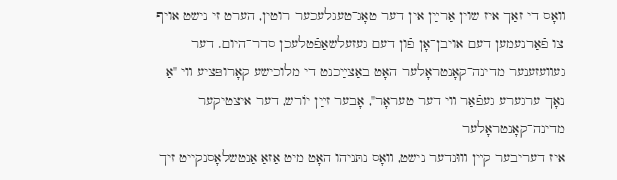װאָס די זאַך איז שוין אַרײַן אין דער טאָג־טעגלעכער רוטין, הערט זי נישט אויף צו פֿאַרנעמען דעם אויבן־אָן פֿון דעם געזעלשאַפֿטלעכן סדר־היום. דער געװעזענער מדינה־קאָנטראָלער האָט באַצײַכנט די מלוכישע קאָרופּציע װי "אַ נאָך ערגערע געפֿאַר װי דער טעראָר", אָבער זײַן יוֹרש, דער איצטיקער מדינה־קאָנטראָלער
איז דעריבער קײן װוּנדער נישט, װאָס נתּניהו האָט מיט אַזאַ אַנטשלאָסנקייט זיך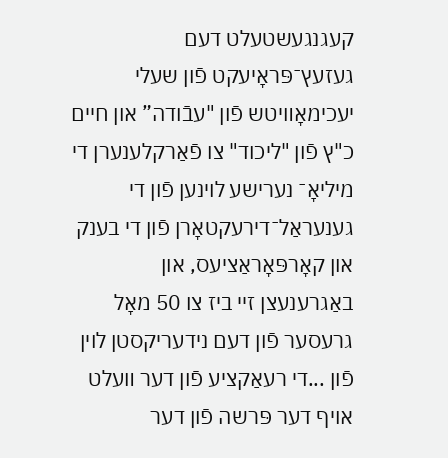קעגנגעשטעלט דעם געזעץ־פּראָיעקט פֿון שעלי יעכימאָװיטש פֿון "עבֿודה” און חיים כ"ץ פֿון "ליכוד" צו פֿאַרקלענערן די מיליאָ־ נערישע לוינען פֿון די גענעראַל־דירעקטאָרן פֿון די בענק און קאָרפּאָראַציעס, און באַגרענעצן זיי ביז צו 50 מאָל גרעסער פֿון דעם נידעריקסטן לוין פֿון ...די רעאַקציע פֿון דער װעלט אויף דער פּרשה פֿון דער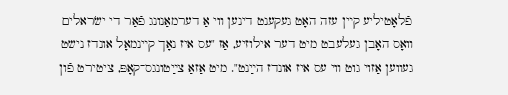פֿלאָטיליע קײן עזה האָט געקענט דינען װי אַ דערמאַנונג פֿאַר די ישׂראלים װאָס האָבן געלעבט מיט דער אילוזיע, אַז "עס איז נאָך קײנמאָל אונדז נישט געװען אַזוי גוט װי עס איז אונדז הײַנט". מיט אַזאַ צײַטונגס־קאָפּ, ציטירט פֿון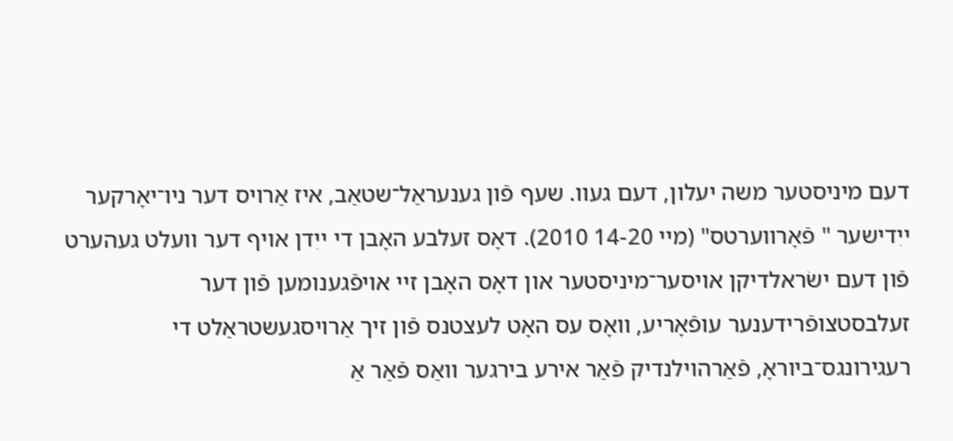דעם מיניסטער משה יעלון, דעם געװ. שעף פֿון גענעראַל־שטאַב, איז אַרויס דער ניו־יאָרקער ייִדישער " פֿאָרװערטס" (מיי 14-20 2010). דאָס זעלבע האָבן די ייִדן אויף דער וועלט געהערט פֿון דעם ישׂראלדיקן אויסער־מיניסטער און דאָס האָבן זיי אויפֿגענומען פֿון דער זעלבסטצופֿרידענער עופֿאָריע, װאָס עס האָט לעצטנס פֿון זיך אַרויסגעשטראַלט די רעגירונגס־ביוראָ, פֿאַרהוילנדיק פֿאַר אירע בירגער װאַס פֿאַר אַ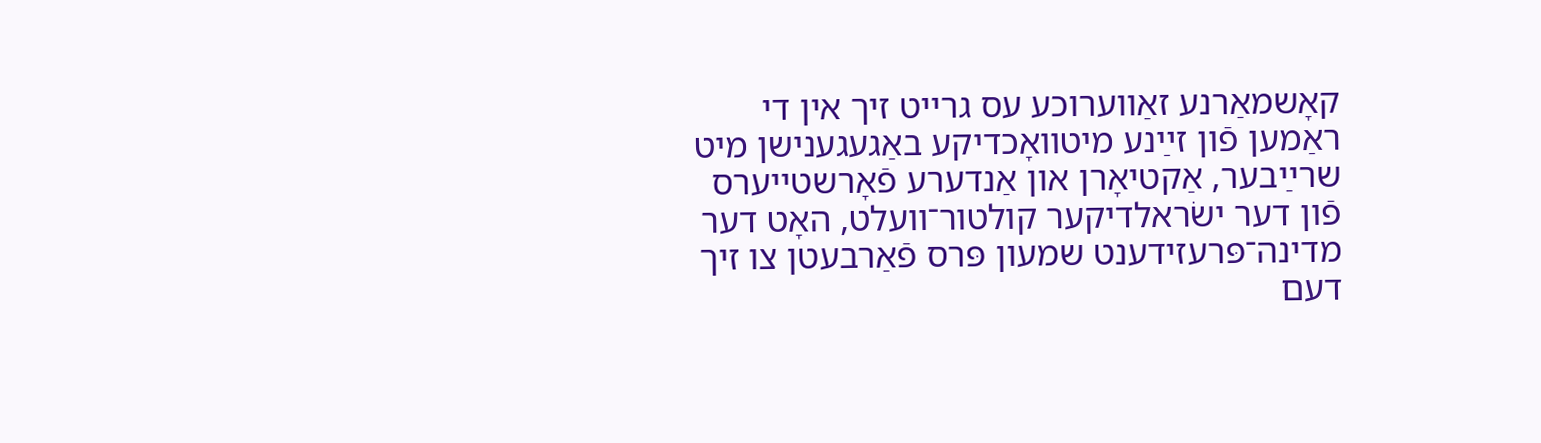קאָשמאַרנע זאַװערוכע עס גרייט זיך אין די ראַמען פֿון זײַנע מיטװאָכדיקע באַגעגענישן מיט שרײַבער, אַקטיאָרן און אַנדערע פֿאָרשטייערס פֿון דער ישׂראלדיקער קולטור־װעלט, האָט דער מדינה־פּרעזידענט שמעון פּרס פֿאַרבעטן צו זיך דעם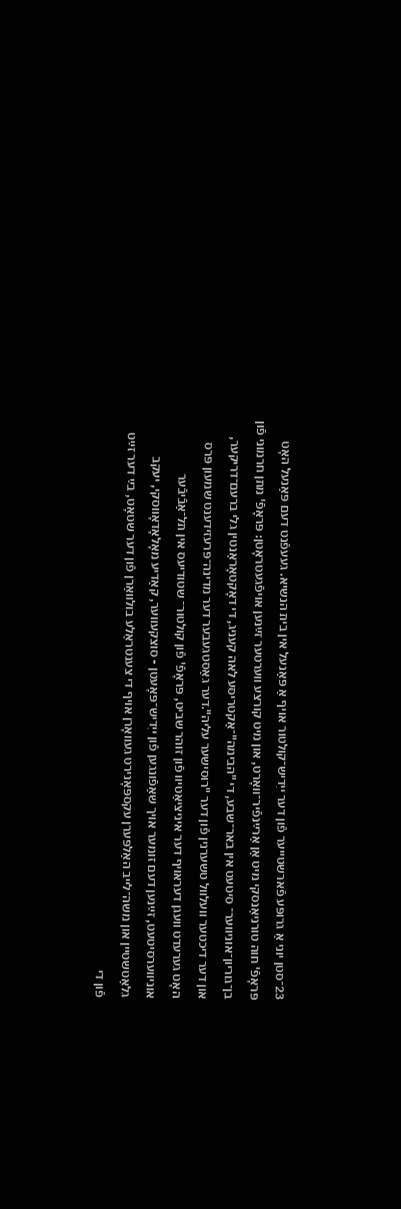23־סטן יוני אַ גרופּע פֿארשטייער פֿון דער ייִדיש־קולטור אויף אַ פּאַנעל אין בית הנשיא. געעפֿנט דעם פּאַנעל האָט פּראָפֿ' חוה טורניאַנסקי מיט אַן אַרײַנפֿיר־װאָרט, און מיט קורצע װערטער זײַנען אויפֿגעטראָטן: פּראָפֿ' מתן חרמוני פֿון בן־גוריון־אוניװער־ סיטעט אין באר־שבע, די "הבימה"־אַקטריסע לאה קעניג, די דאָקטאָראַנטין גלי ברעם־דריקער, און דער דיכטער װעלװל טשערנין פֿון דער "רוסישער עליה".דער גאַסטגעבער דער מדינה־פּרעזידענט שמעון פּרס האָט גערעדט װעגן דעראויף דער איניציאַטיװ פֿון זוהר שביט, פּראָפֿ' פֿון קולטור־ שטודיעס אין תל־אַבֿיבֿער אוניװערסיטעט, זײַנען דעם זומער אויך שאַפֿונגען פֿון ייִדיש־פּאָעטן - סוצקעװער, קאַדיע מאָלאָדאָװסקי, יעקב גלאַטשטײן און משה־לײב האַלפּערן עקספּאָנירט געװאָרן אויף די צענטראַלע בולװאַרן פֿון דער שטאָט, בײַ דער זײַט פֿון די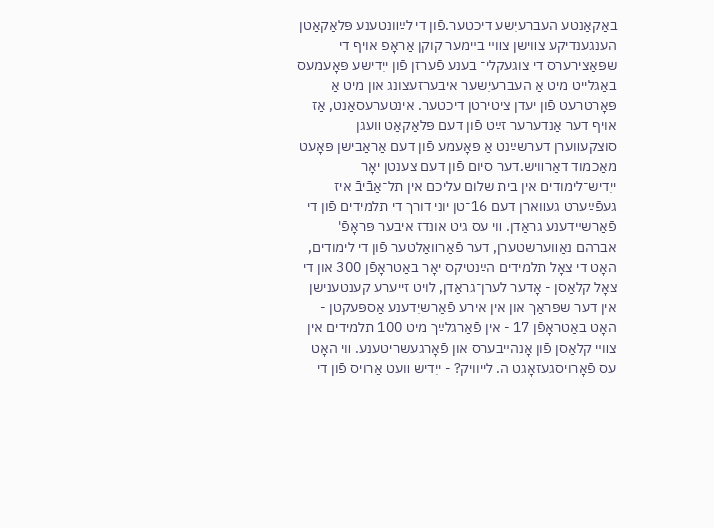באַקאַנטע העברעיִשע דיכטער.פֿון די לײַװנטענע פּלאַקאַטן הענגענדיקע צװישן צװײ בײמער קוקן אַראָפ אויף די שפּאַצירערס די צוגעקלי־ בענע פֿערזן פֿון ייִדישע פּאָעמעס באַגלייט מיט אַ העברעיִשער איבערזעצונג און מיט אַ פּאָרטרעט פֿון יעדן ציטירטן דיכטער. אינטערעסאַנט, אַז אויף דער אַנדערער זײַט פֿון דעם פּלאַקאַט װעגן סוצקעװערן דערשײַנט אַ פּאָעמע פֿון דעם אַראַבישן פּאָעט מאַכמוד דאַרװיש.דער סיום פֿון דעם צענטן יאָר ייִדיש־לימודים אין בית שלום עליכם אין תל־אַבֿיבֿ איז געפֿײַערט געװארן דעם 16־טן יוני דורך די תלמידים פֿון די פֿאַרשײדענע גראַדן. װי עס גיט אונדז איבער פּראָפֿ' אברהם נאַװערשטערן, דער פֿאַרװאַלטער פֿון די לימודים, האָט די צאָל תלמידים הײַנטיקס יאָר באַטראָפֿן 300 און די צאָל קלאַסן - אָדער לערן־גראַדן, לויט זייערע קענטענישן אין דער שפּראַך און אין אירע פֿאַרשיִדענע אַספּעקטן - האָט באַטראָפֿן 17 - אין פֿאַרגלײַך מיט 100 תלמידים אין צװײ קלאַסן פֿון אָנהײבערס און פֿאָרגעשריטענע. װי האָט עס פֿאָרויסגעזאָגט ה. לייוויק? - ייִדיש װעט אַרויס פֿון די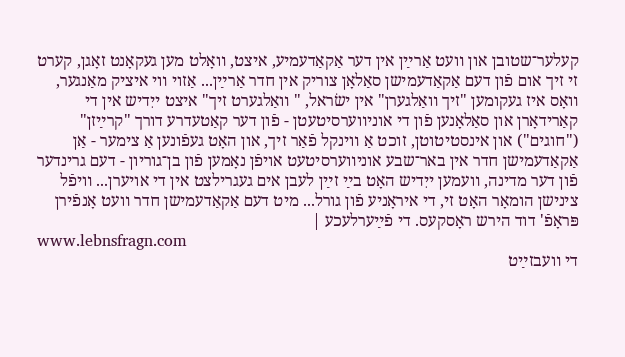קעלער־שטובן און װעט אַרײַן אין דער אַקאַדעמיע, איצט, װאָלט מען געקאָנט זאָגן, קערט זי זיך אום פֿון דעם אַקאַדעמישן סאַלאָן צוריק אין חדר אַרײַן... אַזוי װי איציק מאַנגער, װאָס איז געקומען "זיך װאַלגערן" אין ישׂראל, " װאַלגערט זיך" איצט ייִדיש אין די קאַרידאָרן און סאַלאָנען פֿון די אוניװערסיטעטן - פֿון דער קאַטעדרע דורך "קרײַזן" ("חוגים") און אינסטיטוטן, זוכט אַ װינקל פֿאַר זיך, און האָט געפֿונען אַ צימער - אַן אַקאַדעמישן חדר אין באר־שבע אוניװערסיטעט אויפֿן נאָמען פֿון בן־גוריון - דעם גרינדער פֿון דער מדינה, װעמען ייִדיש האָט בײַ זײַן לעבן אים געגרילצט אין די אויערן... װיפֿל צינישן הומאָר האָט זי, די איראָניע פֿון גורל... מיט דעם אַקאַדעמישן חדר װעט אָנפֿירן פּראָפֿ' דוד הירש ראָסקעס. די פֿײַערלעכע |
www.lebnsfragn.com
די װעבזײַט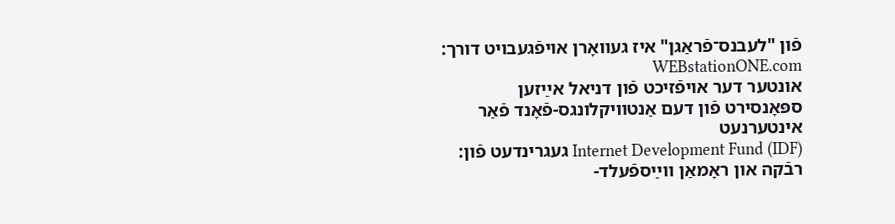פֿון "לעבנס־פֿראַגן" איז געװאָרן אויפֿגעבויט דורך: WEBstationONE.com
אונטער דער אויפֿזיכט פֿון דניאל אײַזען
ספּאָנסירט פֿון דעם אַנטװיקלונגס-פֿאָנד פֿאַר אינטערנעט
Internet Development Fund (IDF) געגרינדעט פֿון:
רבֿקה און ראָמאַן װײַספֿעלד-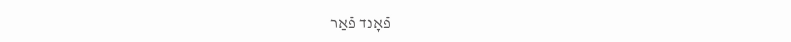פֿאָנד פֿאַר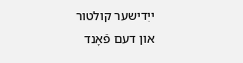ייִדישער קולטור
און דעם פֿאָנד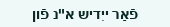פֿאַר ייִדיש א"נ פֿון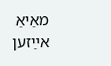מאַיאַ אײַזען